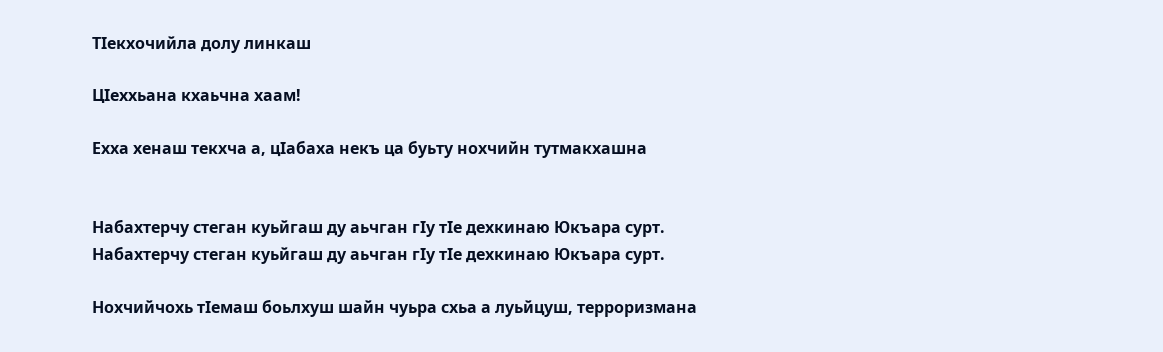ТIекхочийла долу линкаш

ЦIеххьана кхаьчна хаам!

Ехха хенаш текхча а, цIабаха некъ ца буьту нохчийн тутмакхашна


Набахтерчу стеган куьйгаш ду аьчган гIу тIе дехкинаю Юкъара сурт.
Набахтерчу стеган куьйгаш ду аьчган гIу тIе дехкинаю Юкъара сурт.

Нохчийчохь тIемаш боьлхуш шайн чуьра схьа а луьйцуш, терроризмана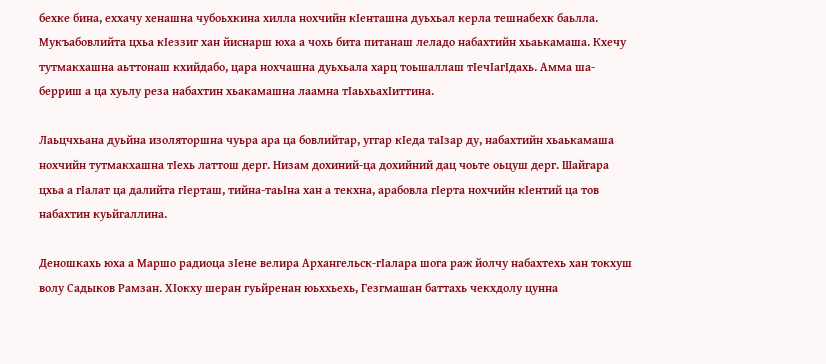бехке бина, еххачу хенашна чубоьхкина хилла нохчийн кIенташна дуьхьал керла тешнабехк баьлла. Мукъабовлийта цхьа кIеззиг хан йиснарш юха а чохь бита питанаш леладо набахтийн хьаькамаша. Кхечу тутмакхашна аьттонаш кхийдабо, цара нохчашна дуьхьала харц тоьшаллаш тIечIагIдахь. Амма ша-берриш а ца хуьлу реза набахтин хьакамашна лаамна тIаьхьахIиттина.

Лаьцчхьана дуьйна изоляторшна чуьра ара ца бовлийтар, уггар кIеда таIзар ду, набахтийн хьаькамаша нохчийн тутмакхашна тIехь латтош дерг. Низам дохиний-ца дохийний дац чоьте оьцуш дерг. Шайгара цхьа а гIалат ца далийта гIерташ, тийна-таьIна хан а текхна, арабовла гIерта нохчийн кIентий ца тов набахтин куьйгаллина.

Деношкахь юха а Маршо радиоца зIене велира Архангельск-гIалара шога раж йолчу набахтехь хан токхуш волу Садыков Рамзан. ХIокху шеран гуьйренан юьххьехь, Гезгмашан баттахь чекхдолу цунна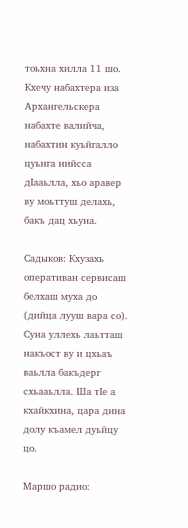тоьхна хилла 11 шо. Кхечу набахтера иза Архангельскера набахте валийча, набахтин куьйгалло цуьнга нийсса дIааьлла, хьо аравер ву моьттуш делахь, бакъ дац хьуна.

Садыков: Кхузахь оперативан сервисаш белхаш муха до (дийца лууш вара со). Суна уллехь лаьтташ накъост ву и цхьаъ ваьлла бакъдерг схьааьлла. Ша тIе а кхайкхина, цара дина долу къамел дуьйцу цо.

Маршо радио: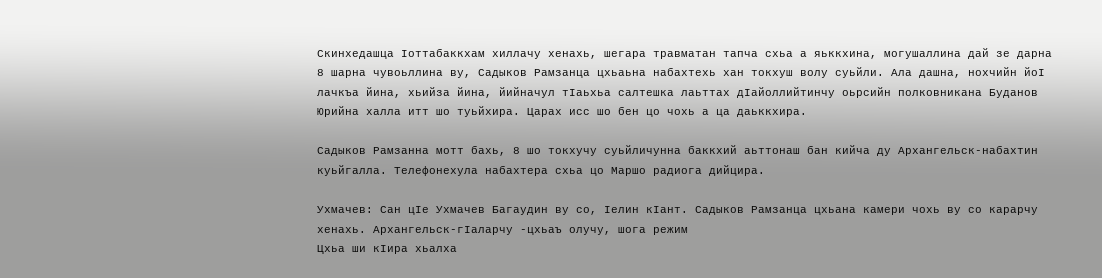Скинхедашца Iоттабаккхам хиллачу хенахь, шегара травматан тапча схьа а яьккхина, могушаллина дай зе дарна 8 шарна чувоьллина ву, Садыков Рамзанца цхьаьна набахтехь хан токхуш волу суьйли. Ала дашна, нохчийн йоI лачкъа йина, хьийза йина, йийначул тIаьхьа салтешка лаьттах дIайоллийтинчу оьрсийн полковникана Буданов Юрийна халла итт шо туьйхира. Царах исс шо бен цо чохь а ца даьккхира.

Садыков Рамзанна мотт бахь, 8 шо токхучу суьйличунна баккхий аьттонаш бан кийча ду Архангельск-набахтин куьйгалла. Телефонехула набахтера схьа цо Маршо радиога дийцира.

Ухмачев: Сан цIе Ухмачев Багаудин ву со, Iелин кIант. Садыков Рамзанца цхьана камери чохь ву со карарчу хенахь. Архангельск-гIаларчу -цхьаъ олучу, шога режим
Цхьа ши кIира хьалха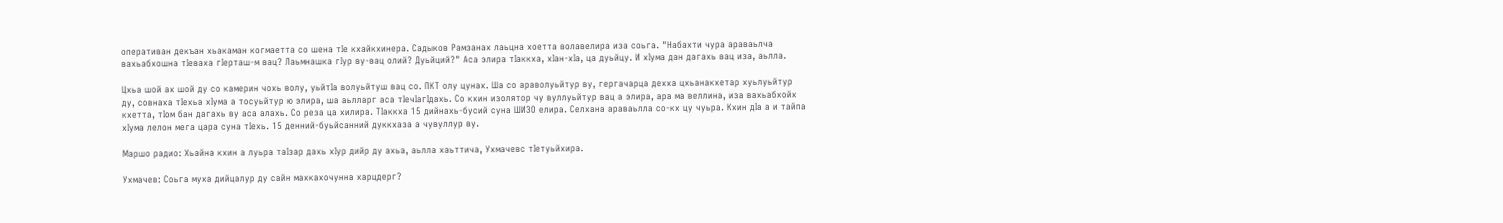оперативан декъан хьакаман когмаетта со шена тIе кхайкхинера. Садыков Рамзанах лаьцна хоетта волавелира иза соьга. "Набахти чура араваьлча вахьабхошна тIеваха гIерташ-м вац? Лаьмнашка гIур ву-вац олий? Дуьйций?" Аса элира тIаккха, хIан-хIа, ца дуьйцу. И хIума дан дагахь вац иза, аьлла.

Цхьа шой ах шой ду со камерин чохь волу, уьйтIа волуьйтуш вац со. ПКТ олу цунах. Ша со араволуьйтур ву, гергачарца дехха цхьанакхетар хуьлуьйтур ду, совнаха тIехьа хIума а тосуьйтур ю элира, ша аьлларг аса тIечIагIдахь. Со кхин изолятор чу вуллуьйтур вац а элира, ара ма веллина, иза вахьабхойх кхетта, тIом бан дагахь ву аса алахь. Со реза ца хилира. ТIаккха 15 дийнахь-бусий суна ШИЗО елира. Селхана араваьлла со-кх цу чуьра. Кхин дIа а и тайпа хIума лелон мега цара суна тIехь. 15 денний-буьйсанний дуккхаза а чувуллур ву.

Маршо радио: Хьайна кхин а луьра таIзар дахь хIур дийр ду ахьа, аьлла хаьттича, Ухмачевс тIетуьйхира.

Ухмачев: Соьга муха дийцалур ду сайн махкахочунна харцдерг?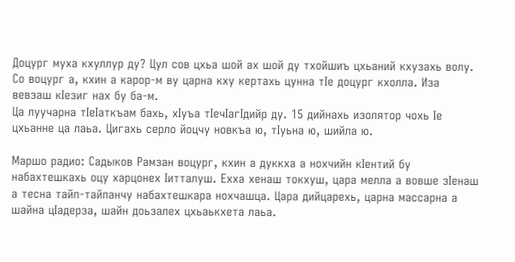Доцург муха кхуллур ду? Цул сов цхьа шой ах шой ду тхойшиъ цхьаний кхузахь волу.
Со воцург а, кхин а карор-м ву царна кху кертахь цунна тIе доцург кхолла. Иза вевзаш кIезиг нах бу ба-м.
Ца луучарна тIеIаткъам бахь, хIуъа тIечIагIдийр ду. 15 дийнахь изолятор чохь Iе цхьанне ца лаьа. Цигахь серло йоцчу новкъа ю, тIуьна ю, шийла ю.

Маршо радио: Садыков Рамзан воцург, кхин а дуккха а нохчийн кIентий бу набахтешкахь оцу харцонех Iитталуш. Ехха хенаш токхуш, цара мелла а вовше зIенаш а тесна тайп-тайпанчу набахтешкара нохчашца. Цара дийцарехь, царна массарна а шайна цIадерза, шайн доьзалех цхьаькхета лаьа.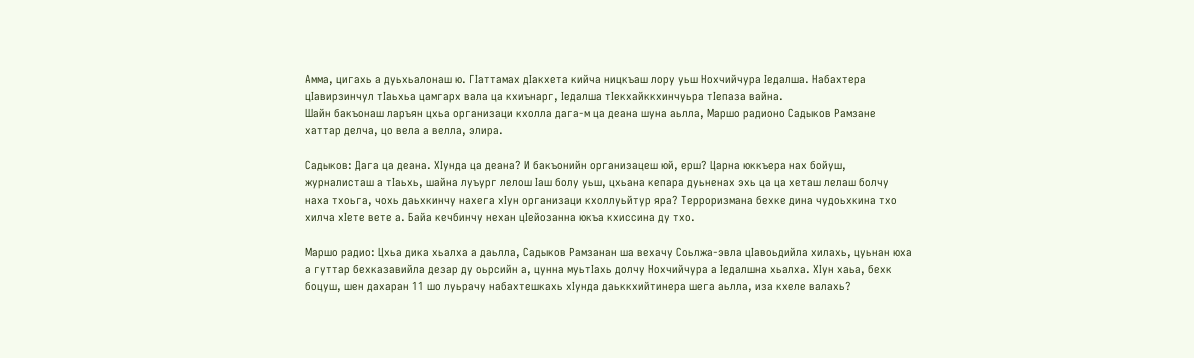Амма, цигахь а дуьхьалонаш ю. ГIаттамах дIакхета кийча ницкъаш лору уьш Нохчийчура Iедалша. Набахтера цIавирзинчул тIаьхьа цамгарх вала ца кхиънарг, Iедалша тIекхайккхинчуьра тIепаза вайна.
Шайн бакъонаш ларъян цхьа организаци кхолла дага-м ца деана шуна аьлла, Маршо радионо Садыков Рамзане хаттар делча, цо вела а велла, элира.

Садыков: Дага ца деана. ХIунда ца деана? И бакъонийн организацеш юй, ерш? Царна юккъера нах бойуш, журналисташ а тIаьхь, шайна луъург лелош Iаш болу уьш, цхьана кепара дуьненах эхь ца ца хеташ лелаш болчу наха тхоьга, чохь даьхкинчу нахега хIун организаци кхоллуьйтур яра? Терроризмана бехке дина чудоьхкина тхо хилча хIете вете а. Байа кечбинчу нехан цIейозанна юкъа кхиссина ду тхо.

Маршо радио: Цхьа дика хьалха а даьлла, Садыков Рамзанан ша вехачу Соьлжа-эвла цIавоьдийла хилахь, цуьнан юха а гуттар бехказавийла дезар ду оьрсийн а, цунна муьтIахь долчу Нохчийчура а Iедалшна хьалха. ХIун хаьа, бехк боцуш, шен дахаран 11 шо луьрачу набахтешкахь хIунда даьккхийтинера шега аьлла, иза кхеле валахь?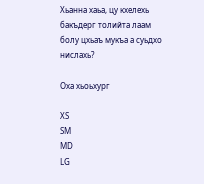Хьанна хаьа, цу кхелехь бакъдерг толийта лаам болу цхьаъ мукъа а суьдхо нислахь?

Оха хьоьхург

XS
SM
MD
LG